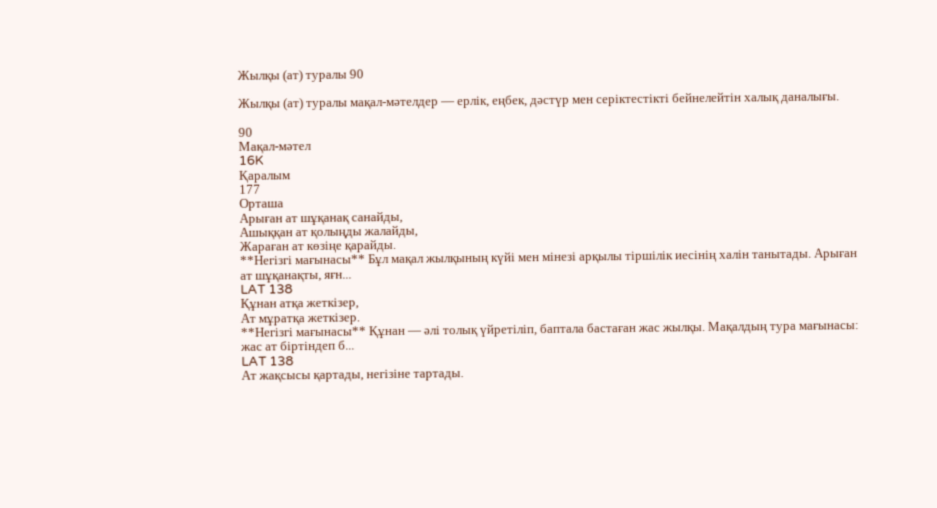Жылқы (ат) туралы 90

Жылқы (ат) туралы мақал-мәтелдер — ерлік, еңбек, дәстүр мен серіктестікті бейнелейтін халық даналығы.

90
Мақал-мәтел
16K
Қаралым
177
Орташа
Арыған ат шұқанақ санайды,
Ашыққан ат қолыңды жалайды,
Жараған ат көзіңе қарайды.
**Негізгі мағынасы** Бұл мақал жылқының күйі мен мінезі арқылы тіршілік иесінің халін танытады. Арыған ат шұқанақты, яғн...
LAT 138
Құнан атқа жеткізер,
Ат мұратқа жеткізер.
**Негізгі мағынасы** Құнан — әлі толық үйретіліп, баптала бастаған жас жылқы. Мақалдың тура мағынасы: жас ат біртіндеп б...
LAT 138
Ат жақсысы қартады, негізіне тартады.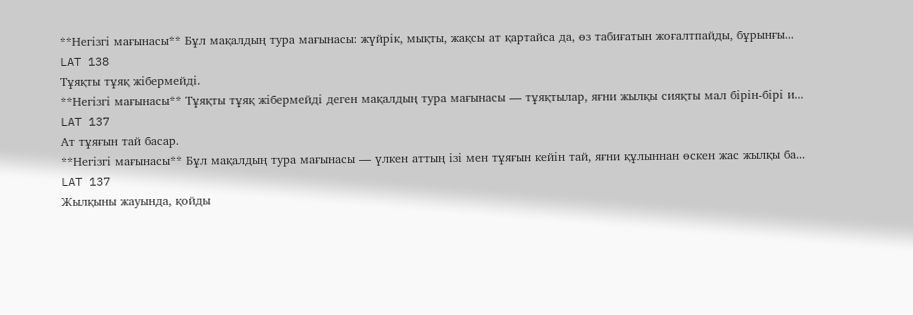**Негізгі мағынасы** Бұл мақалдың тура мағынасы: жүйрік, мықты, жақсы ат қартайса да, өз табиғатын жоғалтпайды, бұрынғы...
LAT 138
Тұяқты тұяқ жібермейді.
**Негізгі мағынасы** Тұяқты тұяқ жібермейді деген мақалдың тура мағынасы — тұяқтылар, яғни жылқы сияқты мал бірін-бірі и...
LAT 137
Ат тұяғын тай басар.
**Негізгі мағынасы** Бұл мақалдың тура мағынасы — үлкен аттың ізі мен тұяғын кейін тай, яғни құлыннан өскен жас жылқы ба...
LAT 137
Жылқыны жауында, қойды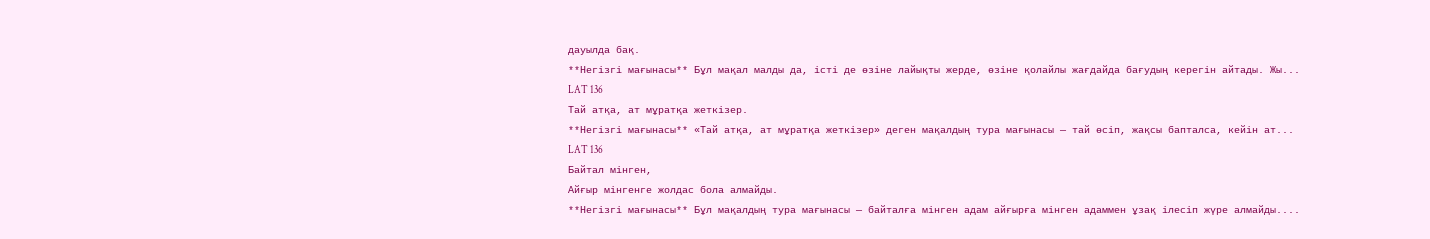дауылда бақ.
**Негізгі мағынасы** Бұл мақал малды да, істі де өзіне лайықты жерде, өзіне қолайлы жағдайда бағудың керегін айтады. Жы...
LAT 136
Тай атқа, ат мұратқа жеткізер.
**Негізгі мағынасы** «Тай атқа, ат мұратқа жеткізер» деген мақалдың тура мағынасы — тай өсіп, жақсы бапталса, кейін ат...
LAT 136
Байтал мінген,
Айғыр мінгенге жолдас бола алмайды.
**Негізгі мағынасы** Бұл мақалдың тура мағынасы — байталға мінген адам айғырға мінген адаммен ұзақ ілесіп жүре алмайды....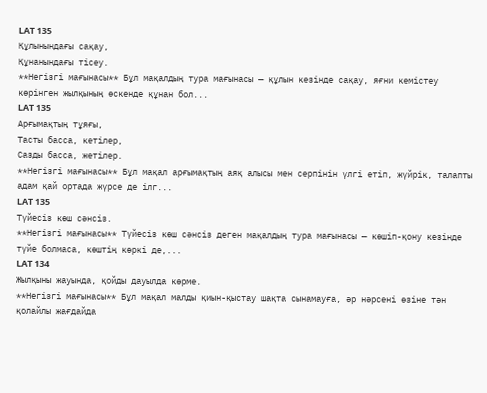LAT 135
Құлынындағы сақау,
Құнанындағы тісеу.
**Негізгі мағынасы** Бұл мақалдың тура мағынасы — құлын кезінде сақау, яғни кемістеу көрінген жылқының өскенде құнан бол...
LAT 135
Арғымақтың тұяғы,
Тасты басса, кетілер,
Сазды басса, жетілер.
**Негізгі мағынасы** Бұл мақал арғымақтың аяқ алысы мен серпінін үлгі етіп, жүйрік, талапты адам қай ортада жүрсе де ілг...
LAT 135
Түйесіз көш сәнсіз.
**Негізгі мағынасы** Түйесіз көш сәнсіз деген мақалдың тура мағынасы — көшіп-қону кезінде түйе болмаса, көштің көркі де,...
LAT 134
Жылқыны жауында, қойды дауылда көрме.
**Негізгі мағынасы** Бұл мақал малды қиын-қыстау шақта сынамауға, әр нәрсені өзіне тән қолайлы жағдайда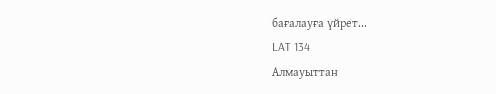бағалауға үйрет...
LAT 134
Алмауыттан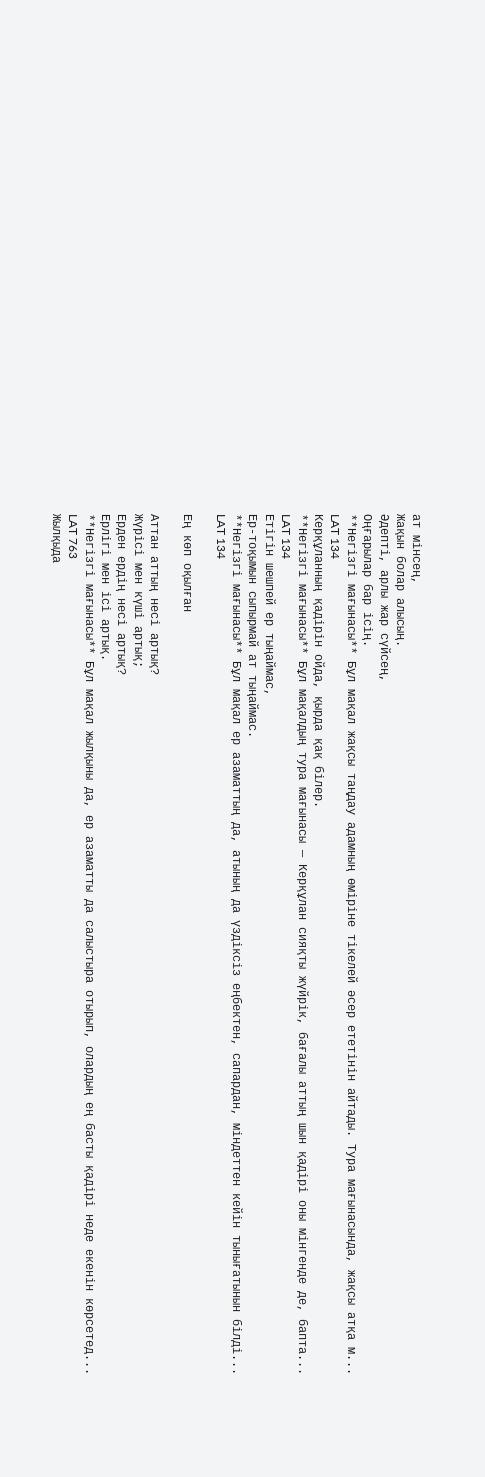ат мінсең,
Жақын болар алысың.
Әдепті, арлы жар сүйсең,
Оңғарылар бар ісің.
**Негізгі мағынасы** Бұл мақал жақсы таңдау адамның өміріне тікелей әсер ететінін айтады. Тура мағынасында, жақсы атқа м...
LAT 134
Керқұланның қадірін ойда, қырда қақ білер.
**Негізгі мағынасы** Бұл мақалдың тура мағынасы — Керқұлан сияқты жүйрік, бағалы аттың шын қадірі оны мінгенде де, бапта...
LAT 134
Етігін шешпей ер тыңаймас,
Ер-тоқымын сыпырмай ат тыңаймас.
**Негізгі мағынасы** Бұл мақал ер азаматтың да, атының да үздіксіз еңбектен, сапардан, міндеттен кейін тынығатынын білді...
LAT 134

Ең көп оқылған

Аттан аттың несі артық?
Жүрісі мен күші артық;
Ерден ердің несі артық?
Ерлігі мен ісі артық.
**Негізгі мағынасы** Бұл мақал жылқыны да, ер азаматты да салыстыра отырып, олардың ең басты қадірі неде екенін көрсетед...
LAT 763
Жылқыда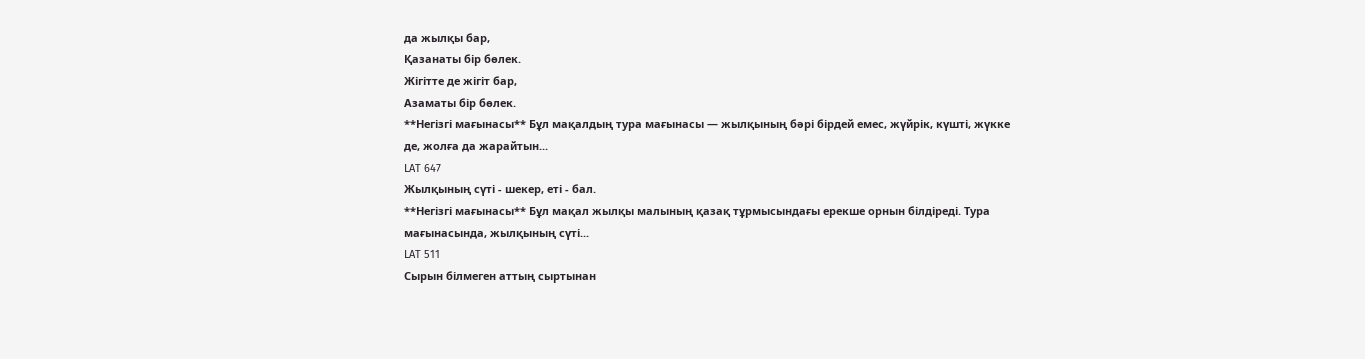да жылқы бар,
Қазанаты бір бөлек.
Жігітте де жігіт бар,
Азаматы бір бөлек.
**Негізгі мағынасы** Бұл мақалдың тура мағынасы — жылқының бәрі бірдей емес, жүйрік, күшті, жүкке де, жолға да жарайтын...
LAT 647
Жылқының сүті - шекер, еті - бал.
**Негізгі мағынасы** Бұл мақал жылқы малының қазақ тұрмысындағы ерекше орнын білдіреді. Тура мағынасында, жылқының сүті...
LAT 511
Сырын білмеген аттың сыртынан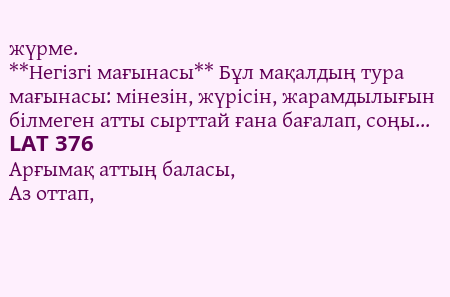жүрме.
**Негізгі мағынасы** Бұл мақалдың тура мағынасы: мінезін, жүрісін, жарамдылығын білмеген атты сырттай ғана бағалап, соңы...
LAT 376
Арғымақ аттың баласы,
Аз оттап,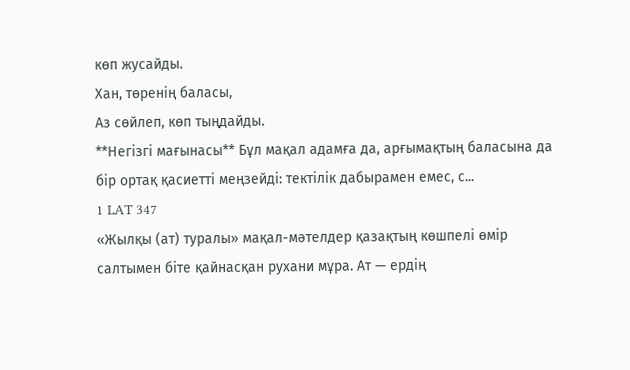көп жусайды.
Хан, төренің баласы,
Аз сөйлеп, көп тыңдайды.
**Негізгі мағынасы** Бұл мақал адамға да, арғымақтың баласына да бір ортақ қасиетті меңзейді: тектілік дабырамен емес, с...
1 LAT 347
«Жылқы (ат) туралы» мақал-мәтелдер қазақтың көшпелі өмір салтымен біте қайнасқан рухани мұра. Ат — ердің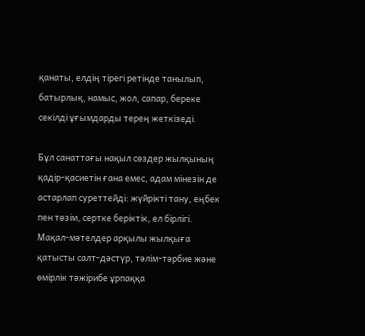қанаты, елдің тірегі ретінде танылып, батырлық, намыс, жол, сапар, береке секілді ұғымдарды терең жеткізеді.

Бұл санаттағы нақыл сөздер жылқының қадір-қасиетін ғана емес, адам мінезін де астарлап суреттейді: жүйрікті тану, еңбек пен төзім, сертке беріктік, ел бірлігі. Мақал-мәтелдер арқылы жылқыға қатысты салт-дәстүр, тәлім-тәрбие және өмірлік тәжірибе ұрпаққа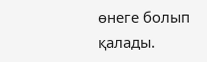өнеге болып қалады.